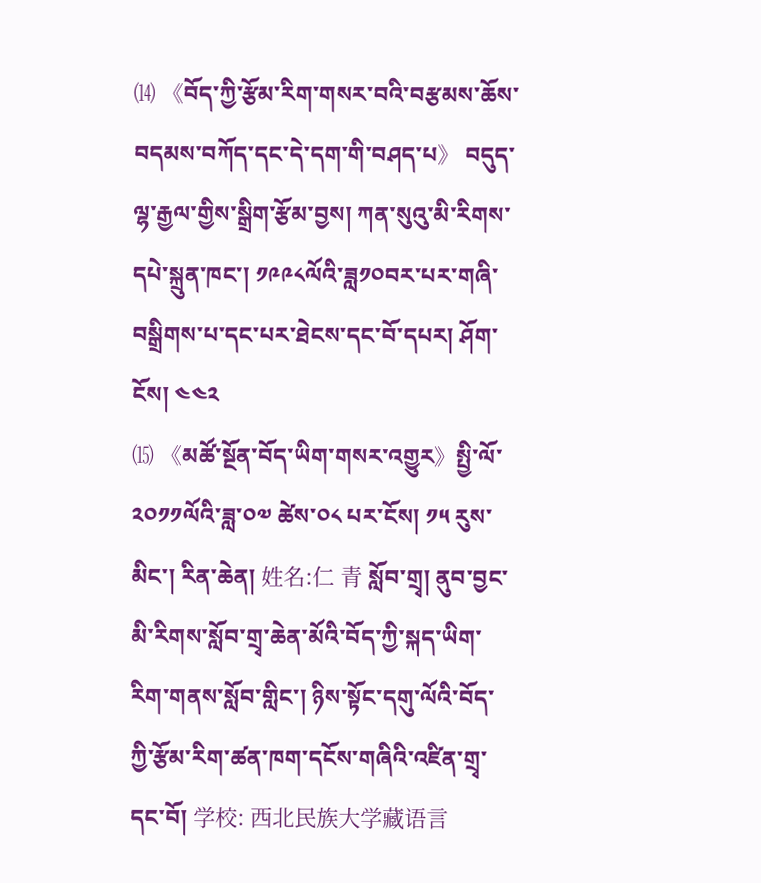⒁ 《བོད་ཀྱི་རྩོམ་རིག་གསར་བའི་བརྩམས་ཆོས་བདམས་བཀོད་དང་དེ་དག་གི་བཤད་པ》 བདུད་ལྷ་རྒྱལ་གྱིས་སྒྲིག་རྩོམ་བྱས། ཀན་སུའུ་མི་རིགས་དཔེ་སྐྲུན་ཁང་། ༡༩༩༨ལོའི་ཟླ༡༠བར་པར་གཞི་བསྒྲིགས་པ་དང་པར་ཐེངས་དང་བོ་དཔར། ཤོག་ངོས། ༤༤༢
⒂ 《མཚོ་སྔོན་བོད་ཡིག་གསར་འགྱུར》སྤྱི་ལོ་༢༠༡༡ལོའི་ཟླ་༠༧ ཚེས་༠༨ པར་ངོས། ༡༥ རུས་མིང་། རིན་ཆེན། 姓名:仁 青 སློབ་གྲྭ། ནུབ་བྱང་མི་རིགས་སློབ་གྲྭ་ཆེན་མོའི་བོད་ཀྱི་སྐད་ཡིག་རིག་གནས་སློབ་གླིང་། ཉིས་སྟོང་དགུ་ལོའི་བོད་ཀྱི་རྩོམ་རིག་ཚན་ཁག་དངོས་གཞིའི་འཛིན་གྲྭ་དང་བོ། 学校: 西北民族大学藏语言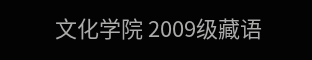文化学院 2009级藏语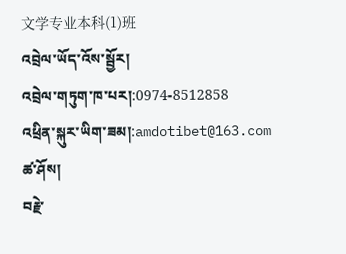文学专业本科(1)班
འབྲེལ་ཡོད་འོས་སྦྱོར།
འབྲེལ་གཏུག་ཁ་པར།:0974-8512858
འཕྲིན་སྐུར་ཡིག་ཟམ།:amdotibet@163.com
ཚ་ཤོས།
བརྗེ་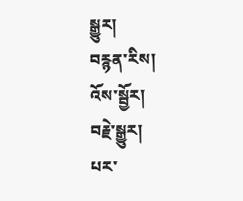སྒྱུར།
བརྙན་རིས།
འོས་སྦྱོར།
བརྗེ་སྒྱུར།
པར་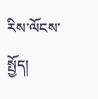རིས་ལོངས་སྤྱོད།